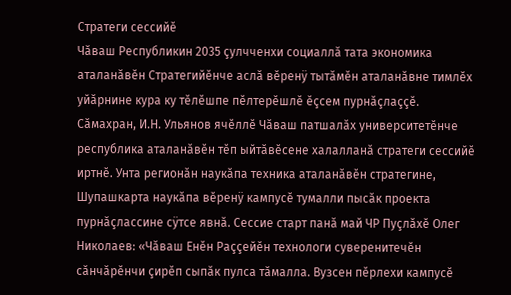Стратеги сессийĕ
Чăваш Республикин 2035 çулчченхи социаллă тата экономика аталанăвĕн Стратегийĕнче аслă вĕренÿ тытăмĕн аталанăвне тимлĕх уйăрнине кура ку тĕлĕшпе пĕлтерĕшлĕ ĕçсем пурнăçлаççĕ. Сăмахран, И.Н. Ульянов ячĕллĕ Чăваш патшалăх университетĕнче республика аталанăвĕн тĕп ыйтăвĕсене халалланă стратеги сессийĕ иртнĕ. Унта регионăн наукăпа техника аталанăвĕн стратегине, Шупашкарта наукăпа вĕренÿ кампусĕ тумалли пысăк проекта пурнăçлассине сÿтсе явнă. Сессие старт панă май ЧР Пуçлăхĕ Олег Николаев: «Чăваш Енĕн Раççейĕн технологи суверенитечĕн сăнчăрĕнчи çирĕп сыпăк пулса тăмалла. Вузсен пĕрлехи кампусĕ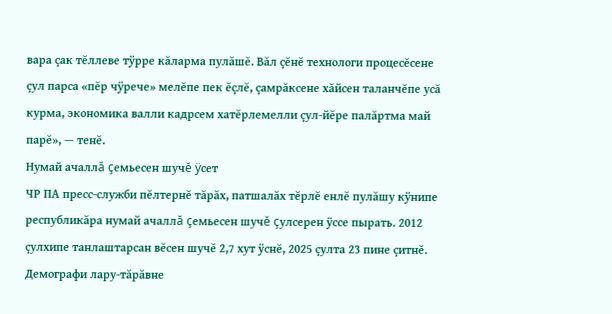вара çак тĕллеве тÿрре кăларма пулăшĕ. Вăл çĕнĕ технологи процесĕсене çул парса «пĕр чÿрече» мелĕпе пек ĕçлĕ, çамрăксене хăйсен таланчĕпе усă курма, экономика валли кадрсем хатĕрлемелли çул-йĕре палăртма май парĕ», — тенĕ.
Нумай ачаллă çемьесен шучĕ ÿсет
ЧР ПА пресс-служби пĕлтернĕ тăрăх, патшалăх тĕрлĕ енлĕ пулăшу кÿнипе республикăра нумай ачаллă çемьесен шучĕ çулсерен ÿссе пырать. 2012 çулхипе танлаштарсан вĕсен шучĕ 2,7 хут ÿснĕ, 2025 çулта 23 пине çитнĕ.
Демографи лару-тăрăвне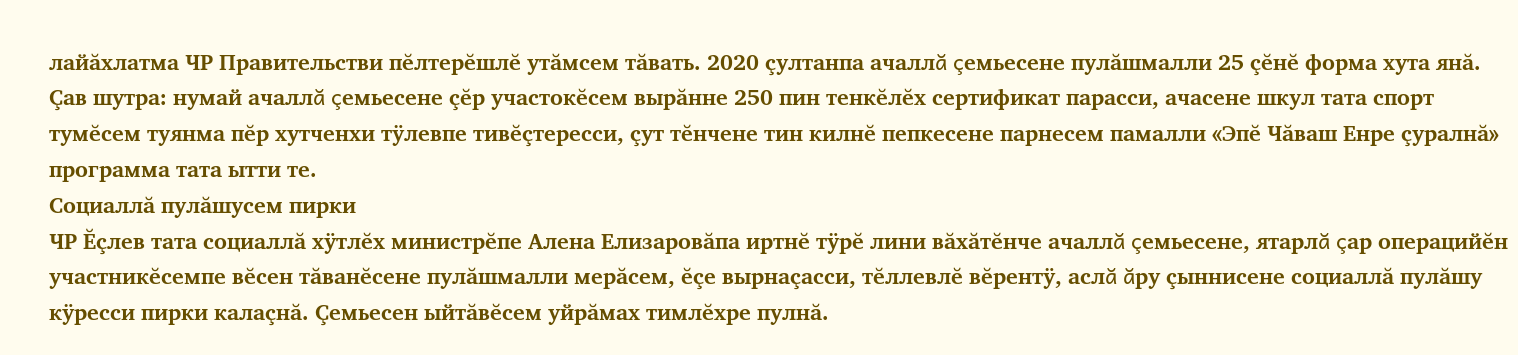лайăхлатма ЧР Правительстви пĕлтерĕшлĕ утăмсем тăвать. 2020 çултанпа ачаллă çемьесене пулăшмалли 25 çĕнĕ форма хута янă. Çав шутра: нумай ачаллă çемьесене çĕр участокĕсем вырăнне 250 пин тенкĕлĕх сертификат парасси, ачасене шкул тата спорт тумĕсем туянма пĕр хутченхи тÿлевпе тивĕçтересси, çут тĕнчене тин килнĕ пепкесене парнесем памалли «Эпĕ Чăваш Енре çуралнă» программа тата ытти те.
Социаллă пулăшусем пирки
ЧР Ĕçлев тата социаллă хÿтлĕх министрĕпе Алена Елизаровăпа иртнĕ тÿрĕ лини вăхăтĕнче ачаллă çемьесене, ятарлă çар операцийĕн участникĕсемпе вĕсен тăванĕсене пулăшмалли мерăсем, ĕçе вырнаçасси, тĕллевлĕ вĕрентÿ, аслă ăру çыннисене социаллă пулăшу кÿресси пирки калаçнă. Çемьесен ыйтăвĕсем уйрăмах тимлĕхре пулнă.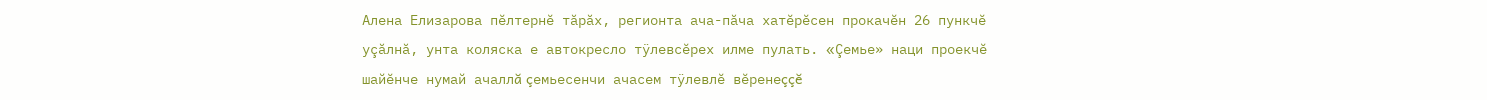Алена Елизарова пĕлтернĕ тăрăх, регионта ача-пăча хатĕрĕсен прокачĕн 26 пункчĕ уçăлнă, унта коляска е автокресло тÿлевсĕрех илме пулать. «Çемье» наци проекчĕ шайĕнче нумай ачаллă çемьесенчи ачасем тÿлевлĕ вĕренеççĕ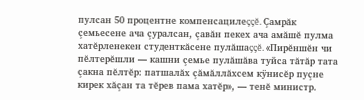пулсан 50 процентне компенсацилеççĕ. Çамрăк çемьесене ача çуралсан, çавăн пекех ача амăшĕ пулма хатĕрленекен студенткăсене пулăшаççĕ. «Пирĕншĕн чи пĕлтерĕшли — кашни çемье пулăшăва туйса тăтăр тата çакна пĕлтĕр: патшалăх çăмăллăхсем кÿнисĕр пуçне кирек хăçан та тĕрев пама хатĕр», — тенĕ министр.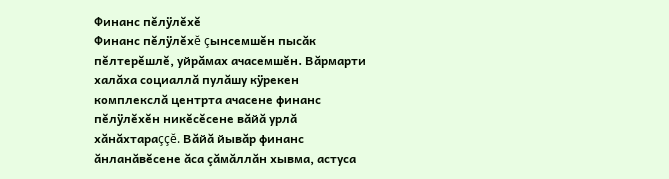Финанс пĕлÿлĕхĕ
Финанс пĕлÿлĕхĕ çынсемшĕн пысăк пĕлтерĕшлĕ, уйрăмах ачасемшĕн. Вăрмарти халăха социаллă пулăшу кÿрекен комплекслă центрта ачасене финанс пĕлÿлĕхĕн никĕсĕсене вăйă урлă хăнăхтараççĕ. Вăйă йывăр финанс ăнланăвĕсене ăса çăмăллăн хывма, астуса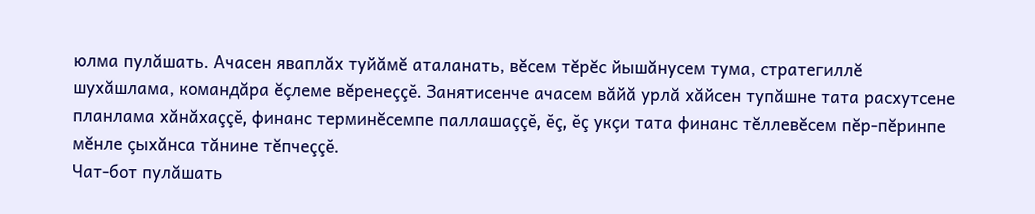юлма пулăшать. Ачасен яваплăх туйăмĕ аталанать, вĕсем тĕрĕс йышăнусем тума, стратегиллĕ шухăшлама, командăра ĕçлеме вĕренеççĕ. Занятисенче ачасем вăйă урлă хăйсен тупăшне тата расхутсене планлама хăнăхаççĕ, финанс терминĕсемпе паллашаççĕ, ĕç, ĕç укçи тата финанс тĕллевĕсем пĕр-пĕринпе мĕнле çыхăнса тăнине тĕпчеççĕ.
Чат-бот пулăшать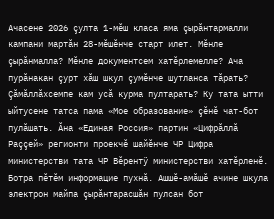Ачасене 2026 çулта 1-мĕш класа яма çырăнтармалли кампани мартăн 28-мĕшĕнче старт илет. Мĕнле çырăнмалла? Мĕнле документсем хатĕрлемелле? Ача пурăнакан çурт хăш шкул çумĕнче шутланса тăрать? Çăмăллăхсемпе кам усă курма пултарать? Ку тата ытти ыйтусене татса пама «Мое образование» çĕнĕ чат-бот пулăшать. Ăна «Единая Россия» партин «Цифрăллă Раççей» регионти проекчĕ шайĕнче ЧР Цифра министерстви тата ЧР Вĕрентÿ министерстви хатĕрленĕ. Ботра пĕтĕм информацие пухнă. Ашшĕ-амăшĕ ачине шкула электрон майпа çырăнтарасшăн пулсан бот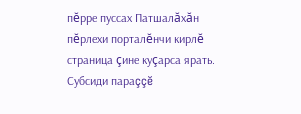пĕрре пуссах Патшалăхăн пĕрлехи порталĕнчи кирлĕ страница çине куçарса ярать.
Субсиди параççĕ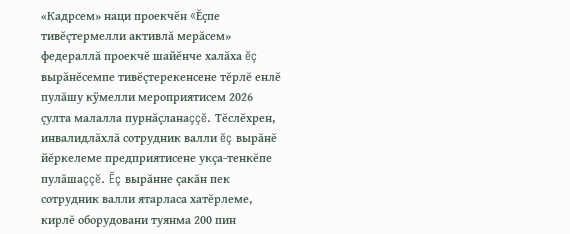«Кадрсем» наци проекчĕн «Ĕçпе тивĕçтермелли активлă мерăсем» федераллă проекчĕ шайĕнче халăха ĕç вырăнĕсемпе тивĕçтерекенсене тĕрлĕ енлĕ пулăшу кÿмелли мероприятисем 2026 çулта малалла пурнăçланаççĕ. Тĕслĕхрен, инвалидлăхлă сотрудник валли ĕç вырăнĕ йĕркелеме предприятисене укçа-тенкĕпе пулăшаççĕ. Ĕç вырăнне çакăн пек сотрудник валли ятарласа хатĕрлеме, кирлĕ оборудовани туянма 200 пин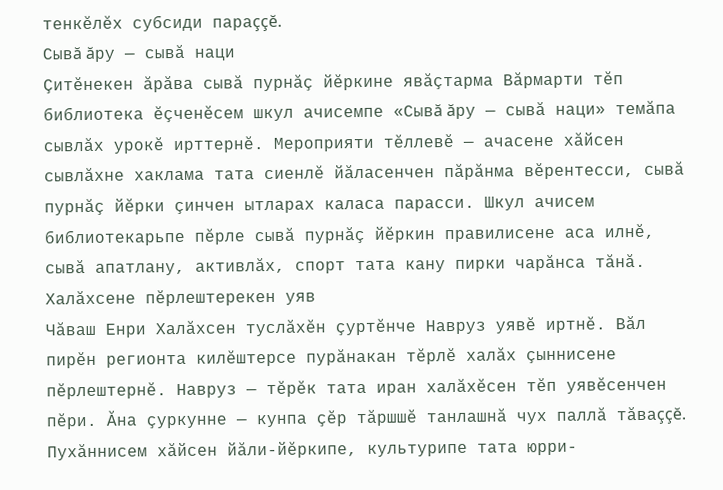тенкĕлĕх субсиди параççĕ.
Сывă ăру — сывă наци
Çитĕнекен ăрăва сывă пурнăç йĕркине явăçтарма Вăрмарти тĕп библиотека ĕçченĕсем шкул ачисемпе «Сывă ăру — сывă наци» темăпа сывлăх урокĕ ирттернĕ. Мероприяти тĕллевĕ — ачасене хăйсен сывлăхне хаклама тата сиенлĕ йăласенчен пăрăнма вĕрентесси, сывă пурнăç йĕрки çинчен ытларах каласа парасси. Шкул ачисем библиотекарьпе пĕрле сывă пурнăç йĕркин правилисене аса илнĕ, сывă апатлану, активлăх, спорт тата кану пирки чарăнса тăнă.
Халăхсене пĕрлештерекен уяв
Чăваш Енри Халăхсен туслăхĕн çуртĕнче Навруз уявĕ иртнĕ. Вăл пирĕн регионта килĕштерсе пурăнакан тĕрлĕ халăх çыннисене пĕрлештернĕ. Навруз — тĕрĕк тата иран халăхĕсен тĕп уявĕсенчен пĕри. Ăна çуркунне — кунпа çĕр тăршшĕ танлашнă чух паллă тăваççĕ. Пухăннисем хăйсен йăли-йĕркипе, культурипе тата юрри-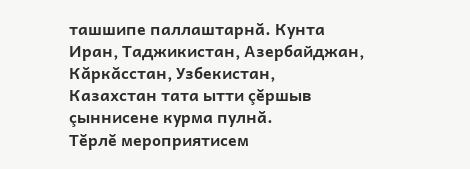ташшипе паллаштарнă. Кунта Иран, Таджикистан, Азербайджан, Кăркăсстан, Узбекистан, Казахстан тата ытти çĕршыв çыннисене курма пулнă.
Тĕрлĕ мероприятисем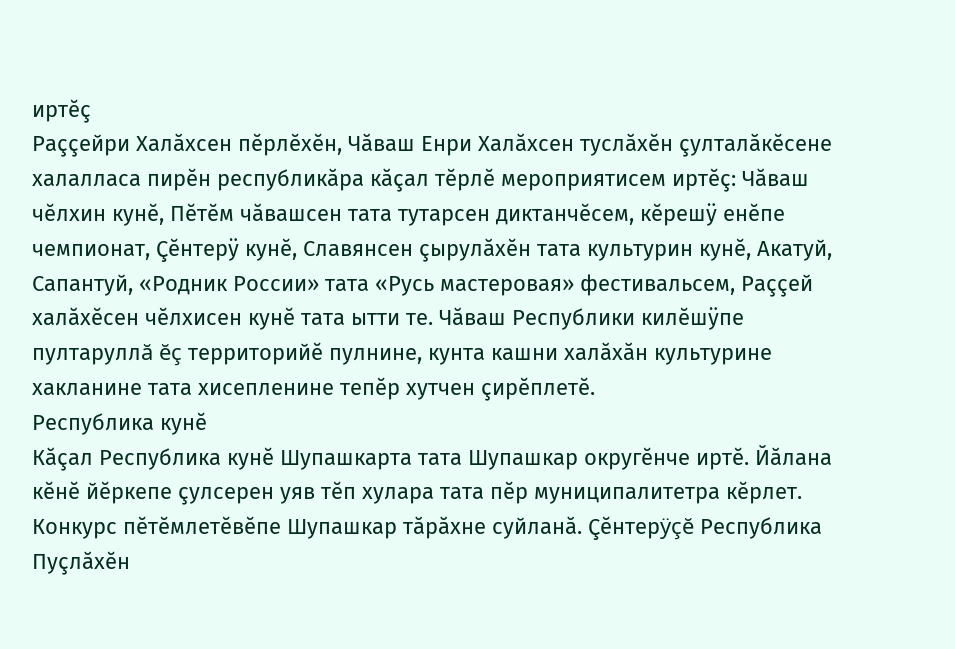иртĕç
Раççейри Халăхсен пĕрлĕхĕн, Чăваш Енри Халăхсен туслăхĕн çулталăкĕсене халалласа пирĕн республикăра кăçал тĕрлĕ мероприятисем иртĕç: Чăваш чĕлхин кунĕ, Пĕтĕм чăвашсен тата тутарсен диктанчĕсем, кĕрешÿ енĕпе чемпионат, Çĕнтерÿ кунĕ, Славянсен çырулăхĕн тата культурин кунĕ, Акатуй, Сапантуй, «Родник России» тата «Русь мастеровая» фестивальсем, Раççей халăхĕсен чĕлхисен кунĕ тата ытти те. Чăваш Республики килĕшÿпе пултаруллă ĕç территорийĕ пулнине, кунта кашни халăхăн культурине хакланине тата хисепленине тепĕр хутчен çирĕплетĕ.
Республика кунĕ
Кăçал Республика кунĕ Шупашкарта тата Шупашкар округĕнче иртĕ. Йăлана кĕнĕ йĕркепе çулсерен уяв тĕп хулара тата пĕр муниципалитетра кĕрлет. Конкурс пĕтĕмлетĕвĕпе Шупашкар тăрăхне суйланă. Çĕнтерÿçĕ Республика Пуçлăхĕн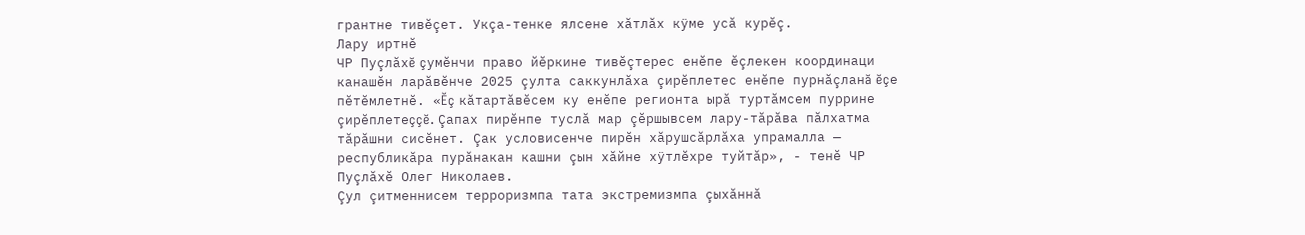грантне тивĕçет. Укçа-тенке ялсене хăтлăх кÿме усă курĕç.
Лару иртнĕ
ЧР Пуçлăхĕ çумĕнчи право йĕркине тивĕçтерес енĕпе ĕçлекен координаци канашĕн ларăвĕнче 2025 çулта саккунлăха çирĕплетес енĕпе пурнăçланă ĕçе пĕтĕмлетнĕ. «Ĕç кăтартăвĕсем ку енĕпе регионта ырă туртăмсем пуррине çирĕплетеççĕ. Çапах пирĕнпе туслă мар çĕршывсем лару-тăрăва пăлхатма тăрăшни сисĕнет. Çак условисенче пирĕн хăрушсăрлăха упрамалла — республикăра пурăнакан кашни çын хăйне хÿтлĕхре туйтăр», - тенĕ ЧР Пуçлăхĕ Олег Николаев.
Çул çитменнисем терроризмпа тата экстремизмпа çыхăннă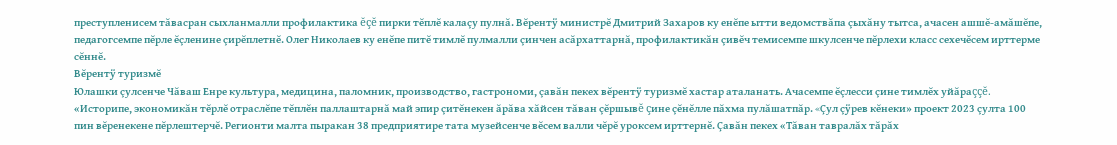преступленисем тăвасран сыхланмалли профилактика ĕçĕ пирки тĕплĕ калаçу пулнă. Вĕрентÿ министрĕ Дмитрий Захаров ку енĕпе ытти ведомствăпа çыхăну тытса, ачасен ашшĕ-амăшĕпе, педагогсемпе пĕрле ĕçленине çирĕплетнĕ. Олег Николаев ку енĕпе питĕ тимлĕ пулмалли çинчен асăрхаттарнă, профилактикăн çивĕч темисемпе шкулсенче пĕрлехи класс сехечĕсем ирттерме сĕннĕ.
Вĕрентÿ туризмĕ
Юлашки çулсенче Чăваш Енре культура, медицина, паломник, производство, гастрономи, çавăн пекех вĕрентÿ туризмĕ хастар аталанать. Ачасемпе ĕçлесси çине тимлĕх уйăраççĕ. «Историпе, экономикăн тĕрлĕ отраслĕпе тĕплĕн паллаштарнă май эпир çитĕнекен ăрăва хăйсен тăван çĕршывĕ çине çĕнĕлле пăхма пулăшатпăр. «Çул çÿрев кĕнеки» проект 2023 çулта 100 пин вĕренекене пĕрлештерчĕ. Регионти малта пыракан 38 предприятире тата музейсенче вĕсем валли чĕрĕ уроксем ирттернĕ. Çавăн пекех «Тăван тавралăх тăрăх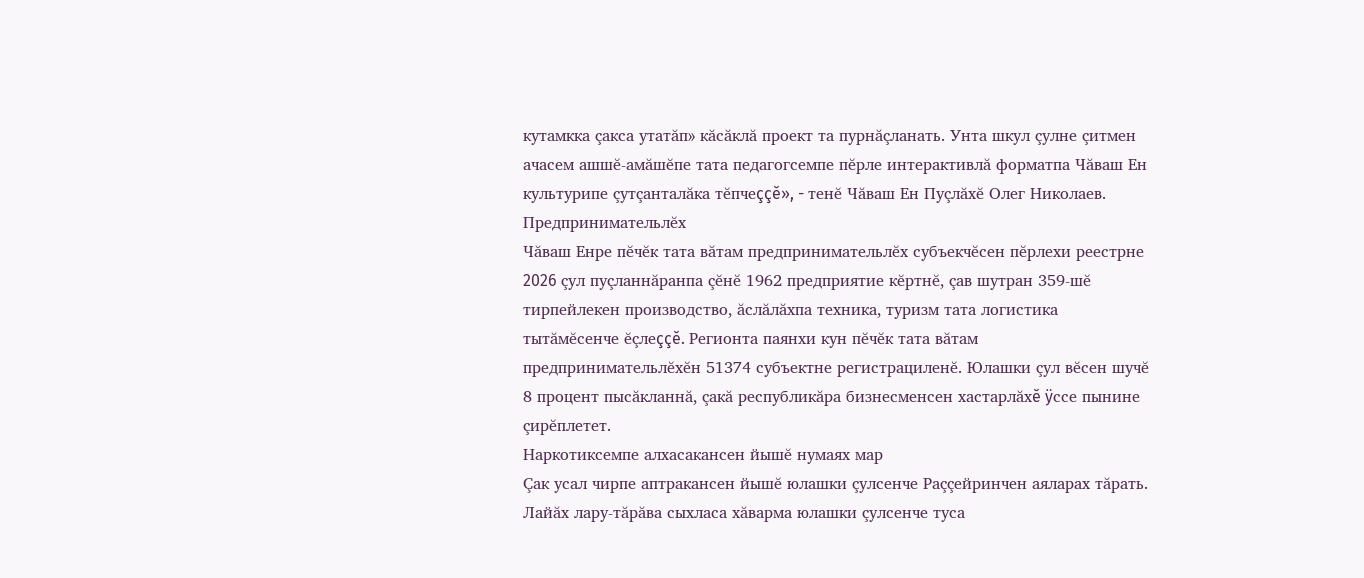кутамкка çакса утатăп» кăсăклă проект та пурнăçланать. Унта шкул çулне çитмен ачасем ашшĕ-амăшĕпе тата педагогсемпе пĕрле интерактивлă форматпа Чăваш Ен культурипе çутçанталăка тĕпчеççĕ», - тенĕ Чăваш Ен Пуçлăхĕ Олег Николаев.
Предпринимательлĕх
Чăваш Енре пĕчĕк тата вăтам предпринимательлĕх субъекчĕсен пĕрлехи реестрне 2026 çул пуçланнăранпа çĕнĕ 1962 предприятие кĕртнĕ, çав шутран 359-шĕ тирпейлекен производство, ăслăлăхпа техника, туризм тата логистика тытăмĕсенче ĕçлеççĕ. Регионта паянхи кун пĕчĕк тата вăтам предпринимательлĕхĕн 51374 субъектне регистрациленĕ. Юлашки çул вĕсен шучĕ 8 процент пысăкланнă, çакă республикăра бизнесменсен хастарлăхĕ ÿссе пынине çирĕплетет.
Наркотиксемпе алхасакансен йышĕ нумаях мар
Çак усал чирпе аптракансен йышĕ юлашки çулсенче Раççейринчен аяларах тăрать. Лайăх лару-тăрăва сыхласа хăварма юлашки çулсенче туса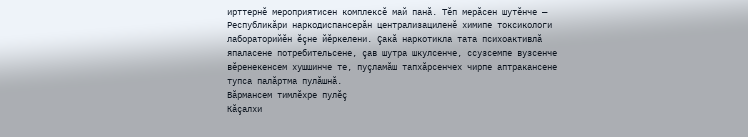ирттернĕ мероприятисен комплексĕ май панă. Тĕп мерăсен шутĕнче — Республикăри наркодиспансерăн централизациленĕ химипе токсикологи лабораторийĕн ĕçне йĕркелени. Çакă наркотикла тата психоактивлă япаласене потребительсене, çав шутра шкулсенче, ссузсемпе вузсенче вĕренекенсем хушшинче те, пуçламăш тапхăрсенчех чирпе аптракансене тупса палăртма пулăшнă.
Вăрмансем тимлĕхре пулĕç
Кăçалхи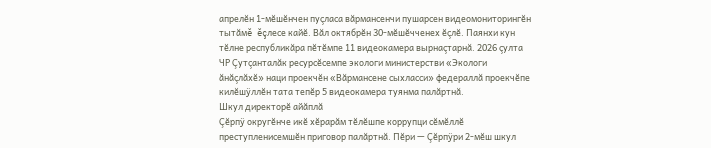апрелĕн 1-мĕшĕнчен пуçласа вăрмансенчи пушарсен видеомониторингĕн тытăмĕ ĕçлесе кайĕ. Вăл октябрĕн 30-мĕшĕчченех ĕçлĕ. Паянхи кун тĕлне республикăра пĕтĕмпе 11 видеокамера вырнаçтарнă. 2026 çулта ЧР Çутçанталăк ресурсĕсемпе экологи министерстви «Экологи ăнăçлăхĕ» наци проекчĕн «Вăрмансене сыхласси» федераллă проекчĕпе килĕшÿллĕн тата тепĕр 5 видеокамера туянма палăртнă.
Шкул директорĕ айăплă
Çĕрпÿ округĕнче икĕ хĕрарăм тĕлĕшпе коррупци сĕмĕллĕ преступленисемшĕн приговор палăртнă. Пĕри — Çĕрпÿри 2-мĕш шкул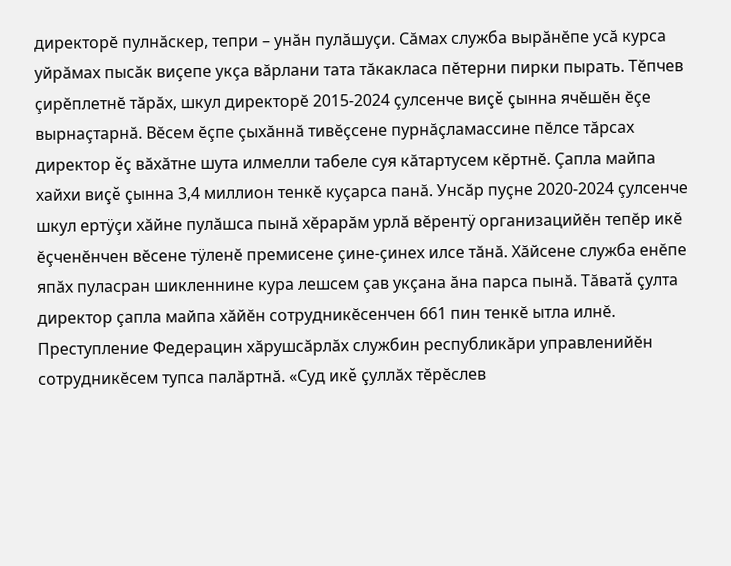директорĕ пулнăскер, тепри – унăн пулăшуçи. Сăмах служба вырăнĕпе усă курса уйрăмах пысăк виçепе укçа вăрлани тата тăкакласа пĕтерни пирки пырать. Тĕпчев çирĕплетнĕ тăрăх, шкул директорĕ 2015-2024 çулсенче виçĕ çынна ячĕшĕн ĕçе вырнаçтарнă. Вĕсем ĕçпе çыхăннă тивĕçсене пурнăçламассине пĕлсе тăрсах директор ĕç вăхăтне шута илмелли табеле суя кăтартусем кĕртнĕ. Çапла майпа хайхи виçĕ çынна 3,4 миллион тенкĕ куçарса панă. Унсăр пуçне 2020-2024 çулсенче шкул ертÿçи хăйне пулăшса пынă хĕрарăм урлă вĕрентÿ организацийĕн тепĕр икĕ ĕçченĕнчен вĕсене тÿленĕ премисене çине-çинех илсе тăнă. Хăйсене служба енĕпе япăх пуласран шикленнине кура лешсем çав укçана ăна парса пынă. Тăватă çулта директор çапла майпа хăйĕн сотрудникĕсенчен 661 пин тенкĕ ытла илнĕ.
Преступление Федерацин хăрушсăрлăх службин республикăри управленийĕн сотрудникĕсем тупса палăртнă. «Суд икĕ çуллăх тĕрĕслев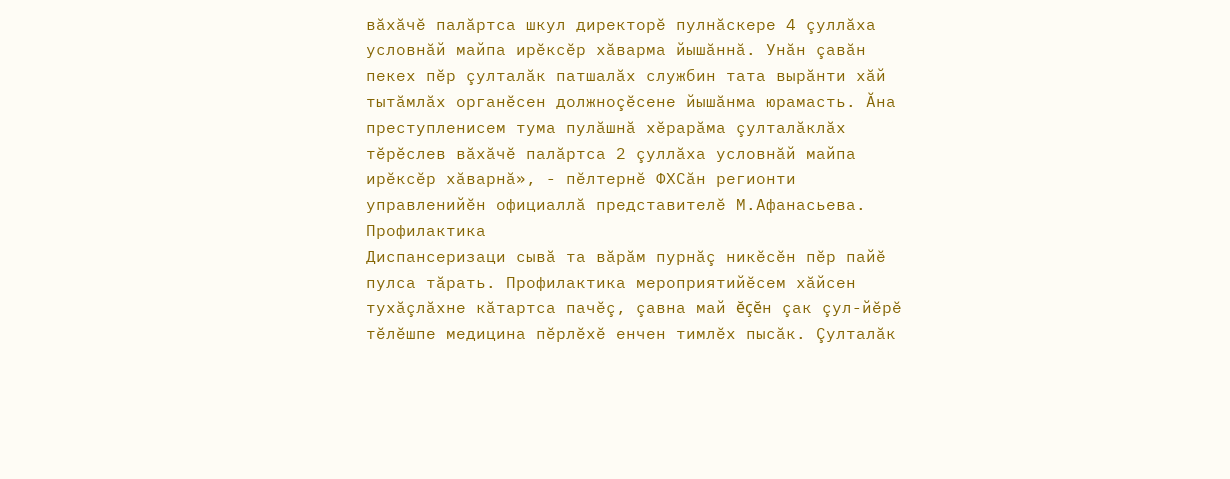вăхăчĕ палăртса шкул директорĕ пулнăскере 4 çуллăха условнăй майпа ирĕксĕр хăварма йышăннă. Унăн çавăн пекех пĕр çулталăк патшалăх службин тата вырăнти хăй тытăмлăх органĕсен должноçĕсене йышăнма юрамасть. Ăна преступленисем тума пулăшнă хĕрарăма çулталăклăх тĕрĕслев вăхăчĕ палăртса 2 çуллăха условнăй майпа ирĕксĕр хăварнă», - пĕлтернĕ ФХСăн регионти управленийĕн официаллă представителĕ М.Афанасьева.
Профилактика
Диспансеризаци сывă та вăрăм пурнăç никĕсĕн пĕр пайĕ пулса тăрать. Профилактика мероприятийĕсем хăйсен тухăçлăхне кăтартса пачĕç, çавна май ĕçĕн çак çул-йĕрĕ тĕлĕшпе медицина пĕрлĕхĕ енчен тимлĕх пысăк. Çулталăк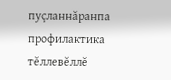пуçланнăранпа профилактика тĕллевĕллĕ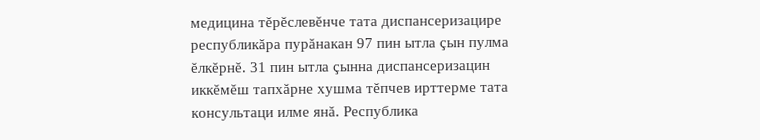медицина тĕрĕслевĕнче тата диспансеризацире республикăра пурăнакан 97 пин ытла çын пулма ĕлкĕрнĕ. 31 пин ытла çынна диспансеризацин иккĕмĕш тапхăрне хушма тĕпчев ирттерме тата консультаци илме янă. Республика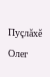Пуçлăхĕ Олег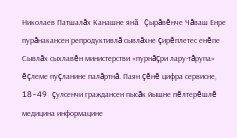Николаев Патшалăх Канашне янă Çырăвĕнче Чăваш Енре пурăнакансен репродуктивлă сывлăхне çирĕплетес енĕпе Сывлăх сыхлавĕн министерстви «пурнăçри лару-тăрупа» ĕçлеме пуçланине палăртнă. Паян çĕнĕ цифра сервисне, 18-49 çулсенчи граждансен пысăк йышне пĕлтерĕшлĕ медицина информацине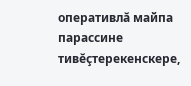оперативлă майпа парассине тивĕçтерекенскере,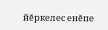йĕркелес енĕпе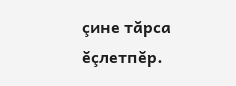çине тăрса ĕçлетпĕр.